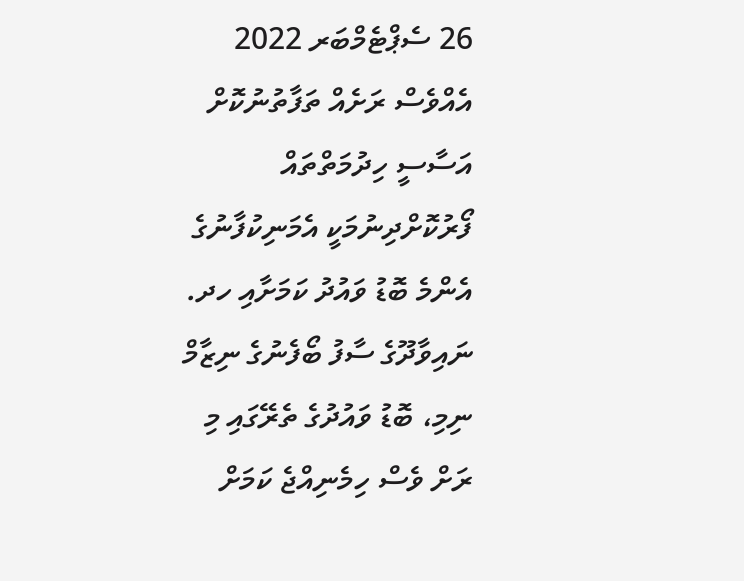26 ސެޕްޓެމްބަރ 2022
އެއްވެސް ރަށެއް ތަފާތުނުކޮށް އަސާސީ ހިދުމަތްތައް ފޯރުކޮށްދިނުމަކީ އެމަނިކުފާނުގެ އެންމެ ބޮޑު ވައުދު ކަމަށާއި ހދ. ނައިވާދޫގެ ސާފު ބޯފެނުގެ ނިޒާމް ނިމި، ބޮޑު ވައުދުގެ ތެރޭގައި މި ރަށް ވެސް ހިމެނިއްޖެ ކަމަށް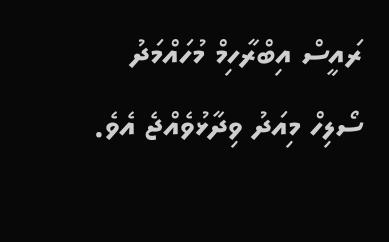ރައީސް އިބްރާހިމް މުހައްމަދު ސޯލިހް މިއަދު ވިދާޅުވެއްޖެ އެވެ.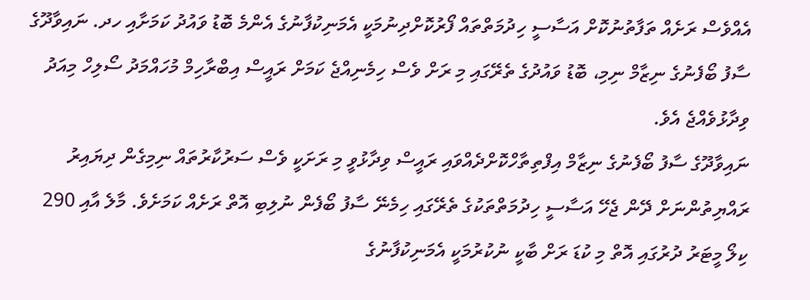އެއްވެސް ރަށެއް ތަފާތުނުކޮށް އަސާސީ ހިދުމަތްތައް ފޯރުކޮށްދިނުމަކީ އެމަނިކުފާނުގެ އެންމެ ބޮޑު ވައުދު ކަމަށާއި ހދ. ނައިވާދޫގެ ސާފު ބޯފެނުގެ ނިޒާމް ނިމި، ބޮޑު ވައުދުގެ ތެރޭގައި މި ރަށް ވެސް ހިމެނިއްޖެ ކަމަށް ރައީސް އިބްރާހިމް މުހައްމަދު ސޯލިހް މިއަދު ވިދާޅުވެއްޖެ އެވެ.
ނައިވާދޫގެ ސާފު ބޯފެނުގެ ނިޒާމް އިފްތިތާހްކޮށްދެއްވައި ރައީސް ވިދާޅުވީ މި ރަށަކީ ވެސް ސަރުކާރުތައް ނިމިގެން ދިޔައިރު ރައްޔިތުންނަށް ދޭން ޖެހޭ އަސާސީ ހިދުމަތްތަކުގެ ތެރޭގައި ހިމެނޭ ސާފު ބޯފެން ނުލިބި އޮތް ރަށެއް ކަމަށެވެ. މާލެ އާއި 290 ކިލޯ މީޓަރު ދުރުގައި އޮތް މި ކުޑަ ރަށް ބާކީ ނުކުރުމަކީ އެމަނިކުފާނުގެ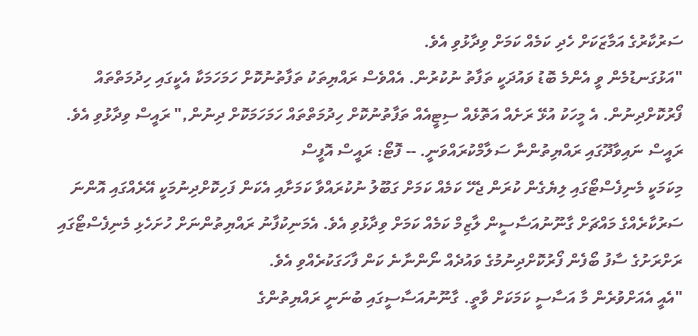ސަރުކާރުގެ އަމާޒަކަށް ހެދި ކަމެއް ކަމަށް ވިދާޅުވި އެވެ.
"އަޅުގަނޑުމެން ވީ އެންމެ ބޮޑު ވައުދަކީ ތަފާތު ނުކުރުން. އެއްވެސް ރައްޔިތަކު ތަފާތުނުކޮށް ހަމަހަމަކާ އެކީގައި ހިދުމަތްތައް ފޯރުކޮށްދިނުން. އެ މީހަކު އުޅޭ ރަށެއް އަތޮޅެއް ސިޓީއެއް ތަފާތުނުކޮށް ހިދުމަތްތައް ހަމަހަމަކޮށް ދިނުން," ރައީސް ވިދާޅުވި އެވެ.
ރައީސް ނައިވާދޫގައި ރައްޔިތުންނާ ސަލާމްކުރައްވަނީ. -- ފޮޓޯ: ރައީސް އޮފީސް
މިކަމަކީ މެނިފެސްޓޯގައި ލިޔެގެން ކުރަން ޖެހޭ ކަމެއް ކަމަށް ގަބޫލު ނުކުރައްވާ ކަމަށާއި އެކަން ފަހިކޮށްދިނުމަކީ އޭރެއްގައި އޮންނަ ސަރުކާރެއްގެ މައްޗަށް ގާނޫނުއަސާސީން ލާޒިމް ކަމެއް ކަމަށް ވިދާޅުވި އެވެ. އެމަނިކުފާނު ރައްޔިތުންނަށް ހުށަހެޅި މެނިފެސްޓޯގައި ރަށްރަށުގެ ސާފު ބޯފެން ފޯރުކޮށްދިނުމުގެ ވައުދެއް ނޯންނާނެ ކަން ފާހަގަކުރެއްވި އެވެ.
"އެއީ އެއަށްވުރެން މާ އަސާސީ ކަމަކަށް ވާތީ. ގާނޫނުއަސާސީގައި ބުނަނީ ރައްޔިތުންގެ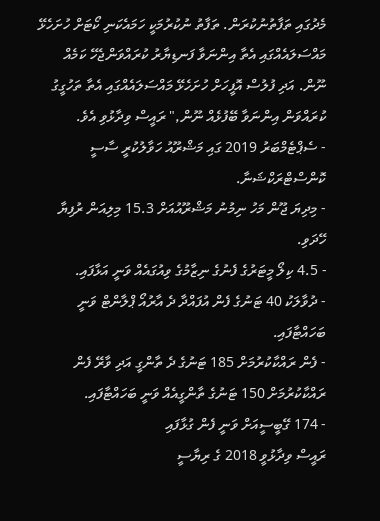މެދުގައި ތަފާތުނުކުރަން. ތަފާތު ނުކުރުމަކީ ހަމައެކަނި ކޯޓަށް ހުށަހެޅޭ މައްސަލައެއްގައި އެތާ އިންނަވާ ފަނޑިޔާރު ކުރައްވަންޖެހޭ ކަމެއް ނޫން. އަދި ފުލުސް އޮފީހަށް ހުށަހެޅޭ މައްސަލައެއްގައި އެތާ ތަހުގީގު ކުރައްވަން އިންނަވާ ބޭފުޅެއް ނޫން," ރައީސް ވިދާޅުވި އެވެ.
- ސެޕްޓެމްބަރު 2019 ގައި މަޝްރޫއު ހަވާލުކުރީ ސާސީ ކޮންސްޓްރަކްޝަނާ.
- މިދިޔަ ޖޫން މަހު ނިމުނު މަޝްރޫއުއަށް 15.3 މިލިއަން ރުފިޔާ ހޭދަވި.
- 4.5 ކިލޯ މީޓަރުގެ ފެނުގެ ނިޒާމުގެ ވިއުގައެއް ވަނީ އަޅާފައި.
- ދުވާލަކު 40 ޓަނުގެ ފެން އުފައްދާ ދެ އާރުއޯ ޕްލާންޓް ވަނީ ބަހައްޓާފައި.
- ފެން ރައްކާކުރުމަށް 185 ޓަނުގެ ދެ ތާންގީ އަދި ވާރޭ ފެން ރައްކާކުރުމަށް 150 ޓަނުގެ ތާންގީއެއް ވަނީ ބަހައްޓާފައި.
- 174 ގޭބީސީއަށް ވަނީ ފެން ގުޅާފައި
ރައީސް ވިދާޅުވީ 2018 ގެ ރިޔާސީ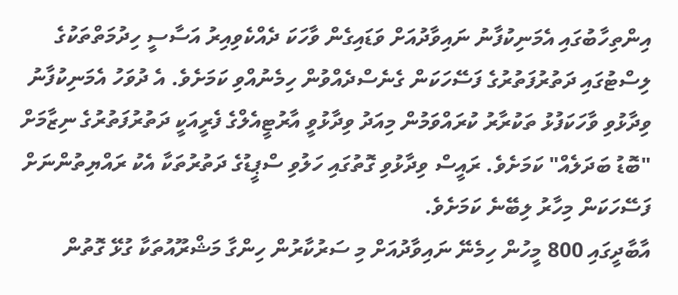އިންތިހާބުގައި އެމަނިކުފާނު ނައިވާދުއަށް ވަޑައިގެން ވާހަކަ ދެއްކެވިއިރު އަސާސީ ހިދުމަތްތަކުގެ ލިސްޓުގައި ދަތުރުފަތުރުގެ ފަސޭހަކަން ގެނެސްދެއްވުން ހިމެނުއްވި ކަމަށެވެ. އެ ދުވަހު އެމަނިކުފާނު ވިދާޅުވި ވާހަކަފުޅު ތަކުރާރު ކުރައްވަމުން މިއަދު ވިދާޅުވީ އާރުޓީއެލްގެ ފެރީއަކީ ދަތުރުފަތުރުގެ ނިޒާމަށް "ބޮޑު ބަދަލެއް" ކަމަށެވެ. ރައީސް ވިދާޅުވި ގޮތުގައި ހަލުވި ސްޕީޑުގެ ދަތުރުތަކާ އެކު ރައްޔިތުންނަށް ފަސޭހަކަން މިހާރު ލިބޭނެ ކަމަށެވެ.
އާބާދީގައި 800 މީހުން ހިމެނޭ ނައިވާދުއަށް މި ސަރުކާރުން ހިންގާ މަޝްރޫއުތަކާ ގުޅޭ ގޮތުން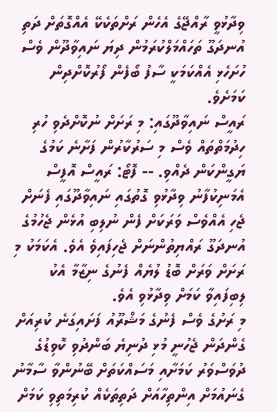ވިދާޅުވީ ރާއްޖޭގެ އެހެން ރަށްތަކެކޭ އެއްގޮތަށް ދަތި އުނދަގޫ ތަހައްމަލްކުރަމުން ދިޔަ ނައިވާދޫން ވެސް ހުށަހެޅި އެއްކަމަކީ ސާފު ބޯފެން ފޯރުކޮށްދިން ކަމަށެވެ.
ރައީސް ނައިވާދޫގައި: މި ރަށަށް ނުކޮށްދެވި ހުރި ހިދުމަތްތައް ވެސް މި ސަރުކާރުން ފަށާނެ ކަމުގެ ޔަގީންކަން ދެއްވި. -- ފޮޓޯ: ރައީސް އޮފީސް
އެމަނިކުފާނު ވިދާޅުވި ގޮތުގައި ނައިވާދޫގައި ފެނަށް ޖެހި އެއްވެސް ވަރަކަށް ފެން ނުލިބި އުޅެން ޖެހުމުގެ އުނދަގޫ ރައްޔިތުންނަށް ޖެހިފައިވެ އެވެ. އެކަމަކު މި ރަށަށް ވަރަށް ބޮޑު ލުޔެއް ފެނުގެ ނިޒާމާ އެކު ލިބިފައިވާ ކަމަށް ވިދާޅުވި އެވެ.
މި ރަށުގެ ވެސް ފެނުގެ މަޝްރޫއު ފަށައިގަނެ ކުރިއަށް ގެންދަން ޖެހުނީ މުޅި ދުނިޔެ ބަންދުވި ކޮވިޑުގެ ދުވަސްވަރު ކަމަށާއި މަސައްކަތަށް ބޭނުންވާ ސާމާނު ގެނައުމަށް އިންތިހާއަށް ދަތިތަކެއް ކުރިމަތިވި ކަމަށް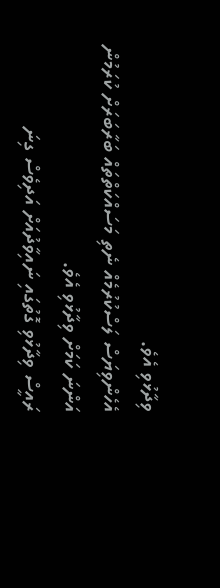ވިދާޅުވި އެވެ.
އެހެންވިޔަސް ލަސްކުރުމެއް ނެތި މަސައްކަތްތައް ބަރާބަރަށް ކުރަމުން އަންނަ ކަމަށް ވިދާޅުވި އެވެ.
ރައީސް ވިދާޅުވި ގޮތުގައި ނައިވާދުއަށް އަދިވެސް ގިނަ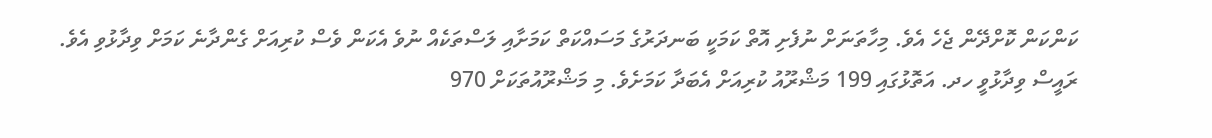ކަންކަން ކޮށްދޭން ޖެހެ އެވެ. މިހާތަނަށް ނުފެށި އޮތް ކަމަކީ ބަނދަރުގެ މަސައްކަތް ކަމަށާއި ލަސްތަކެއް ނުވެ އެކަން ވެސް ކުރިއަށް ގެންދާނެ ކަމަށް ވިދާޅުވި އެވެ.
ރައީސް ވިދާޅުވީ ހދ. އަތޮޅުގައި 199 މަޝްރޫއު ކުރިއަށް އެބަދާ ކަމަށެވެ. މި މަޝްރޫއުތަކަށް 970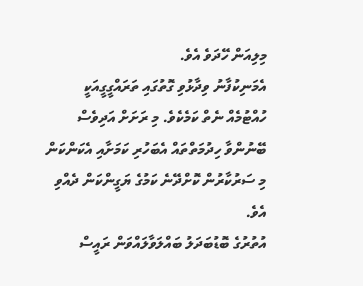މިލިއަން ހޭދަވެ އެވެ.
އެމަނިކުފާނު ވިދާޅުވި ގޮތުގައި ތަރައްގީގީއަކީ ހުއްޓުމެއް ނެތް ކަމެކެވެ. މި ރަށަށް އަދިވެސް ބޭނުންވާ ހިދުމަތްތައް އެބަހުރި ކަމަށާއި އެކަންކަން މި ސަރުކާރުން ކޮށްދޭނެ ކަމުގެ ޔަގީންކަން ދެއްވި އެވެ.
އުތުރުގެ ބޮޑުބަދަލު ބައްލަވާލައްވަން ރައީސް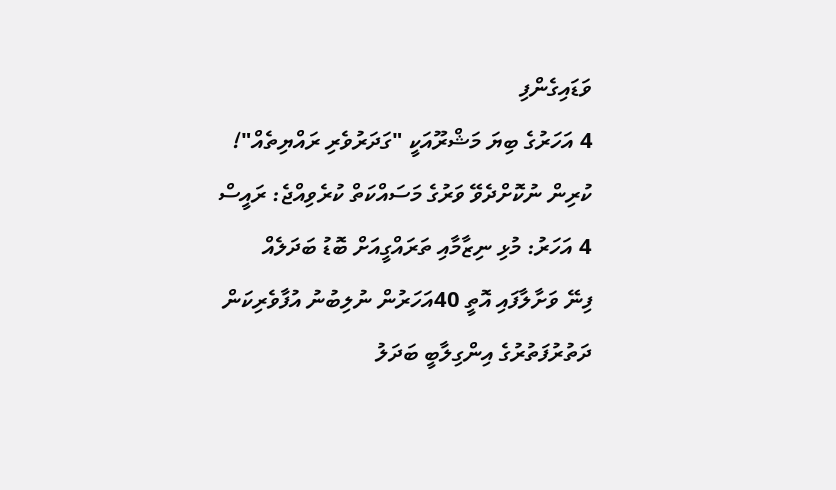ވަޑައިގެންފި
4 އަހަރުގެ ބިޔަ މަޝްރޫއަކީ "ގަދަރުވެރި ރައްޔިތެއް"!
ކުރިން ނުކޮށްދެވޭ ވަރުގެ މަސައްކަތް ކުރެވިއްޖެ: ރައީސް
4 އަހަރު: މުޅި ނިޒާމާއި ތަރައްގީއަށް ބޮޑު ބަދަލެއް
ފިނޭ ވަށާލާފައި އޮތީ 40އަހަރުން ނުލިބުނު އުފާވެރިކަން
ދަތުރުފަތުރުގެ އިންގިލާބީ ބަދަލު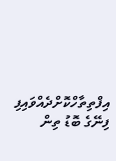އިފްތިތާހްކޮށްދެއްވައިފި
ފިނޭގެ ބޮޑު ތިން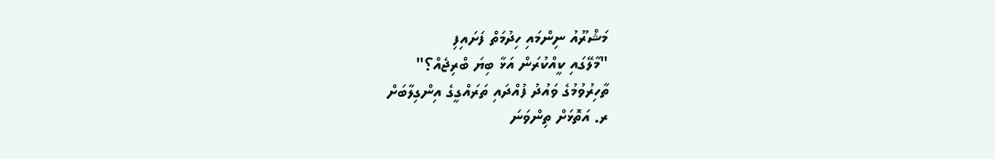މަޝްރޫއު ނިންމައި ހިދުމަތް ފަށައިފި
"މާލޭގައި ކީއްކުރަން އަޅާ ބިޔަ ބްރިޖެއް؟"
ތާހިރުވުމުގެ ވައުދު ފުއްދައި ތަރައްގީގެ އިންގިލާބަށް
ރ. އަތޮޅަށް ތިންވަނަ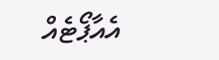އެއާޕޯޓެއް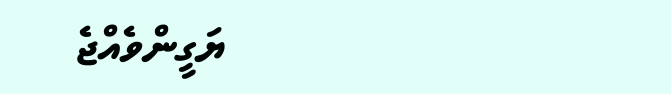ޔަގީންވެއްޖެ